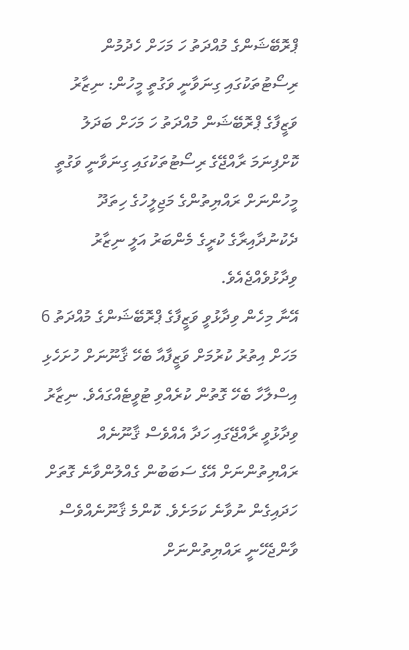ޕްރޮބޭޝަންގެ މުއްދަތު ހަ މަހަށް ހެދުމުން ރިސޯޓުތަކުގައި ގިނަވާނީ ވަގުތީ މީހުން: ނިޒާރު
ވަޒީފާގެ ޕްރޮބޭޝަން މުއްދަތު ހަ މަހަށް ބަދަލު ކޮށްފިނަމަ ރާއްޖޭގެ ރިސޯޓުތަކުގައި ގިނަވާނީ ވަގުތީ މީހުންނަށް ރައްޔިތުންގެ މަޖިލީހުގެ ހިތަދޫ ދެކުނުދާއިރާގެ ކުރީގެ މެންބަރު އަލީ ނިޒާރު ވިދާޅުވެއްޖެއެވެ.
އޭނާ މިހެން ވިދާޅުވީ ވަޒީފާގެ ޕްރޮބޭޝަންގެ މުއްދަތު 6 މަހަށް އިތުރު ކުރުމަށް ވަޒީފާއާ ބެހޭ ޤާނޫނަށް ހުށަހެޅި އިސްލާހާ ބެހޭ ގޮތުން ކުރެއްވި ޓުވީޓެއްގައެވެ. ނިޒާރު ވިދާޅުވީ ރާއްޖޭގައި ހަދާ އެއްވެސް ޤާނޫނެއް ރައްޔިތުންނަށް އޭގެ ސަބަބުން ގެއްލުންވާނެ ގޮތަށް ހަދައިގެން ނުވާނެ ކަމަށެވެ. ކޮންމެ ޤާނޫނެއްވެސް ވާންޖެހޭނީ ރައްޔިތުންނަށް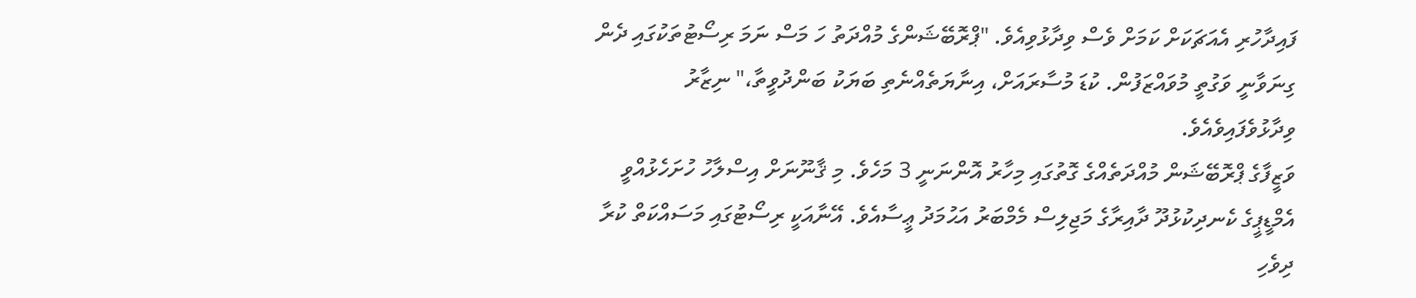ފައިދާހުރި އެއަޗަކަށް ކަމަށް ވެސް ވިދާޅުވިއެވެ. "ޕްރޮބޭޝަންގެ މުއްދަތު ހަ މަސް ނަމަ ރިސޯޓުތަކުގައި ދެން ގިނަވާނީ ވަގުތީ މުވައްޒަފުން. ކުޑަ މުސާރައަށް، އިނާޔަތެއްނެތި ބަޔަކު ބަންދުވީތާ،" ނިޒާރު ވިދާޅުވެފައިވެއެވެ.
ވަޒީފާގެ ޕްރޮބޭޝަން މުއްދަތެއްގެ ގޮތުގައި މިހާރު އޮންނަނީ 3 މަހެވެ. މި ޤާނޫނަށް އިސްލާހު ހުށަހެޅުއްވީ އެމްޑީޕީގެ ކެނދިކުޅުދޫ ދާއިރާގެ މަޖިލިސް މެމްބަރު އަޙުމަދު ޢީސާއެވެ. އޭނާއަކީ ރިސޯޓުގައި މަސައްކަތް ކުރާ ދިވެހި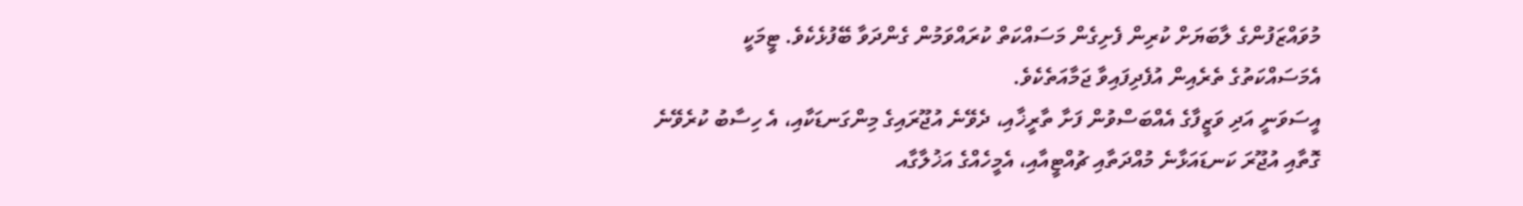މުވައްޒަފުންގެ ލާބަޔަށް ކުރިން ފެށިގެން މަސައްކަތް ކުރައްވަމުން ގެންދަވާ ބޭފުޅެކެވެ. ޓީމަކީ އެމަސައްކަތުގެ ތެރެއިން އުފެދިފައިވާ ޖަމާއަތެކެވެ.
އީސަވަނީ އަދި ވަޒީފާގެ އެއްބަސްވުން ފަށާ ތާރީޚާއި، ދެވޭނެ އުޖޫރައިގެ މިންގަނޑަކާއި، އެ ހިސާބު ކުރެވޭނެ ގޮތާއި އުޖޫރަ ކަނޑައަޅާނެ މުއްދަތާއި ޗުއްޓީއާއި، އެމީހެއްގެ އަޚުލާގާއ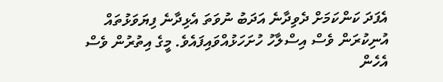އެފަދަ ކަންކަމަށް ދެވިދާނެ އަދަބު ނުވަތަ އެޅިދާނެ ފިޔަވަޅުތައް އުނިކުރަން ވެސް އިސްލާހު ހުށަހަޅުއްވައިފައެވެ. މީގެ އިތުރުން ވެސް އެހެން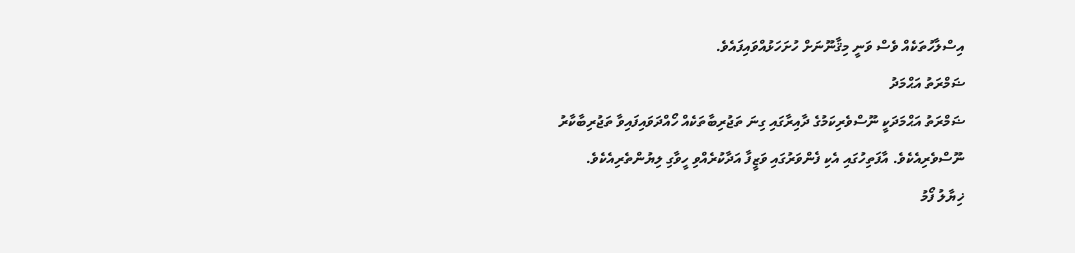އިސްލާހުތަކެއް ވެސް ވަނީ މިޤާނޫނަށް ހުށަހަޅުއްވައިފައެވެ.
ޟަމްރަތު އަޙްމަދު
ޟަމްރަތު އަޙްމަދަކީ ނޫސްވެރިކަމުގެ ދާއިރާގައި ގިނަ ތަޖުރިބާތަކެއް ހޯއްދަވައިފައިވާ ތަޖުރިބާކާރު ނޫސްވެރިއެކެވެ. އާފަތިހުގައި އެކި ފެންވަރުގައި ވަޒީފާ އަދާކުރެއްވި ހީވާގި ލިޔުންތެރިއެކެވެ.
ޚިޔާލު ފޯމު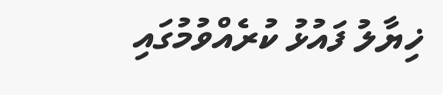ޚިޔާލު ފައުޅު ކުރެއްވުމުގައި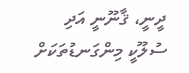ދީނީ، ޤާނޫނީ އަދި ސުލޫކީ މިންގަނޑުތަކަށް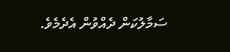ސަމާލުކަން ދެއްވުން އެދެމެވެ.